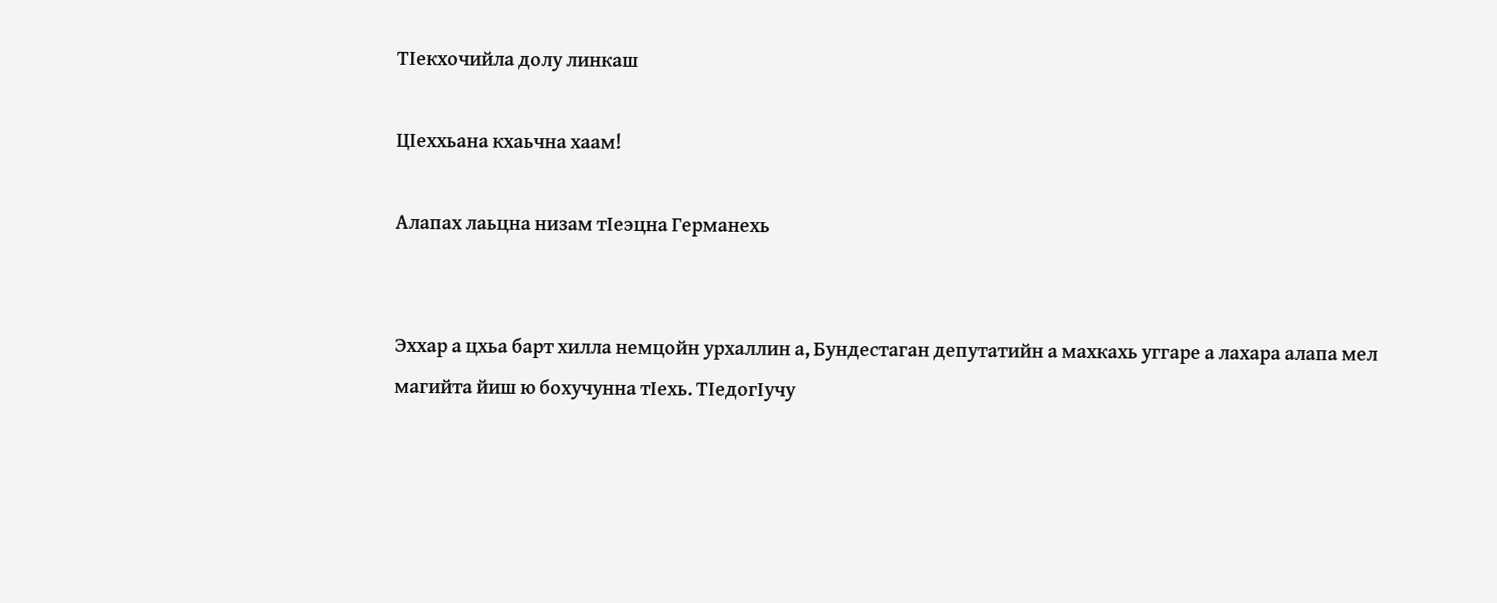ТIекхочийла долу линкаш

ЦIеххьана кхаьчна хаам!

Алапах лаьцна низам тIеэцна Германехь


Эххар а цхьа барт хилла немцойн урхаллин а, Бундестаган депутатийн а махкахь уггаре а лахара алапа мел магийта йиш ю бохучунна тIехь. ТIедогIучу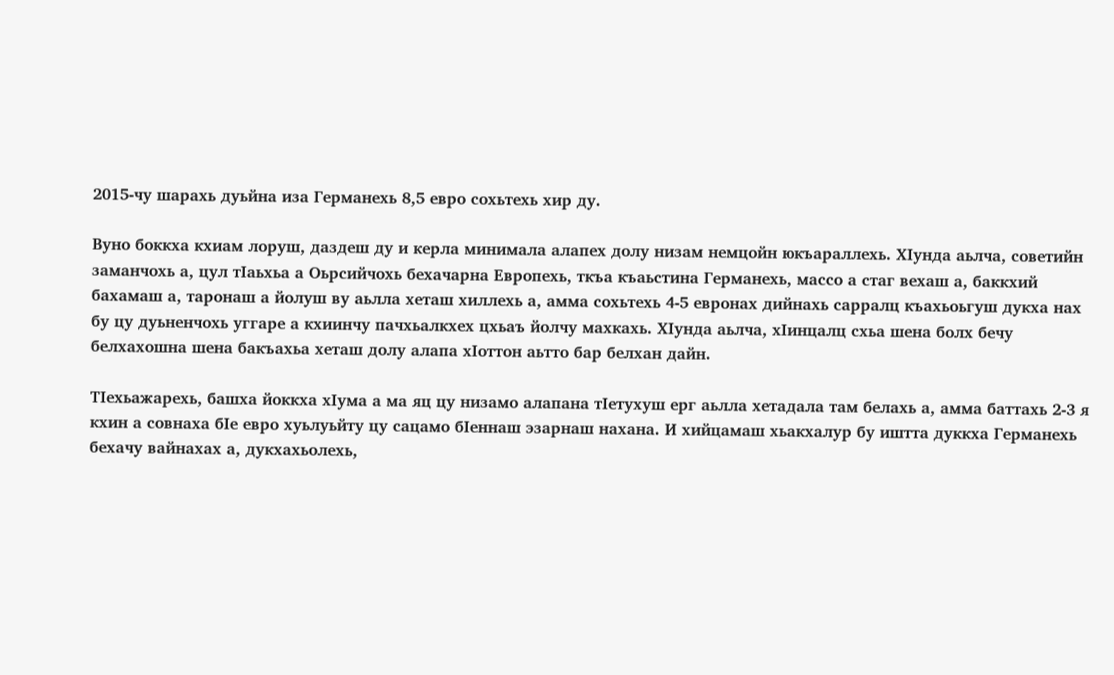2015-чу шарахь дуьйна иза Германехь 8,5 евро сохьтехь хир ду.

Вуно боккха кхиам лоруш, даздеш ду и керла минимала алапех долу низам немцойн юкъараллехь. ХIунда аьлча, советийн заманчохь а, цул тIаьхьа а Оьрсийчохь бехачарна Европехь, ткъа къаьстина Германехь, массо а стаг вехаш а, баккхий бахамаш а, таронаш а йолуш ву аьлла хеташ хиллехь а, амма сохьтехь 4-5 евронах дийнахь сарралц къахьоьгуш дукха нах бу цу дуьненчохь уггаре а кхиинчу пачхьалкхех цхьаъ йолчу махкахь. ХIунда аьлча, хIинцалц схьа шена болх бечу белхахошна шена бакъахьа хеташ долу алапа хIоттон аьтто бар белхан дайн.

ТIехьажарехь, башха йоккха хIума а ма яц цу низамо алапана тIетухуш ерг аьлла хетадала там белахь а, амма баттахь 2-3 я кхин а совнаха бIе евро хуьлуьйту цу сацамо бIеннаш эзарнаш нахана. И хийцамаш хьакхалур бу иштта дуккха Германехь бехачу вайнахах а, дукхахьолехь,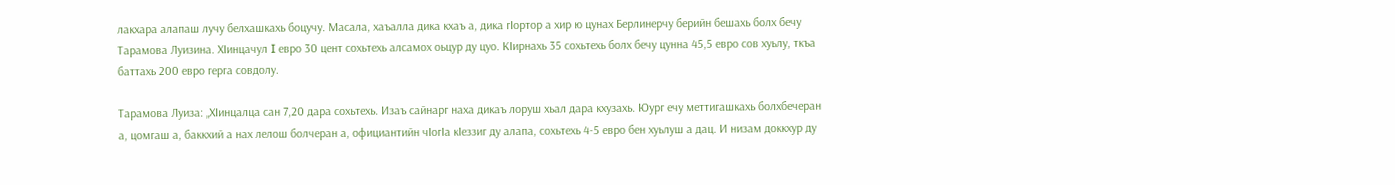лакхара алапаш лучу белхашкахь боцучу. Масала, хаъалла дика кхаъ а, дика гIортор а хир ю цунах Берлинерчу берийн бешахь болх бечу Тарамова Луизина. ХIинцачул I евро 30 цент сохьтехь алсамох оьцур ду цуо. КIирнахь 35 сохьтехь болх бечу цунна 45,5 евро сов хуьлу, ткъа баттахь 200 евро герга совдолу.

Тарамова Луиза: „ХIинцалца сан 7,20 дара сохьтехь. Изаъ сайнарг наха дикаъ лоруш хьал дара кхузахь. Юург ечу меттигашкахь болхбечеран а, цомгаш а, баккхий а нах лелош болчеран а, официантийн чIогIа кIеззиг ду алапа, сохьтехь 4-5 евро бен хуьлуш а дац. И низам доккхур ду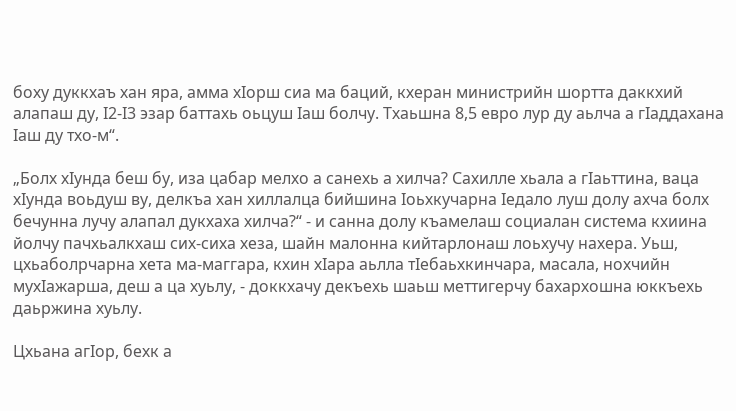боху дуккхаъ хан яра, амма хIорш сиа ма баций, кхеран министрийн шортта даккхий алапаш ду, I2-I3 эзар баттахь оьцуш Iаш болчу. Тхаьшна 8,5 евро лур ду аьлча а гIаддахана Iаш ду тхо-м“.

„Болх хIунда беш бу, иза цабар мелхо а санехь а хилча? Сахилле хьала а гIаьттина, ваца хIунда воьдуш ву, делкъа хан хиллалца бийшина Iоьхкучарна Iедало луш долу ахча болх бечунна лучу алапал дукхаха хилча?“ - и санна долу къамелаш социалан система кхиина йолчу пачхьалкхаш сих-сиха хеза, шайн малонна кийтарлонаш лоьхучу нахера. Уьш, цхьаболрчарна хета ма-маггара, кхин хIара аьлла тIебаьхкинчара, масала, нохчийн мухIажарша, деш а ца хуьлу, - доккхачу декъехь шаьш меттигерчу бахархошна юккъехь даьржина хуьлу.

Цхьана агIор, бехк а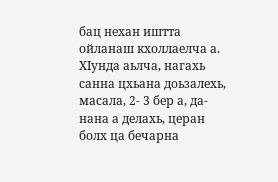бац нехан иштта ойланаш кхоллаелча а. ХIунда аьлча, нагахь санна цхьана доьзалехь, масала, 2- 3 бер а, да-нана а делахь, церан болх ца бечарна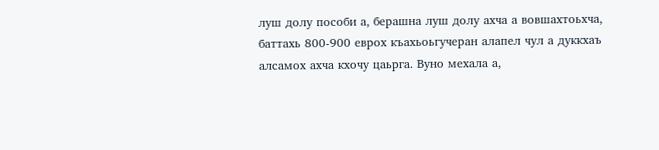луш долу пособи а, берашна луш долу ахча а вовшахтоьхча, баттахь 800-900 еврох къахьоьгучеран алапел чул а дуккхаъ алсамох ахча кхочу цаьрга. Вуно мехала а,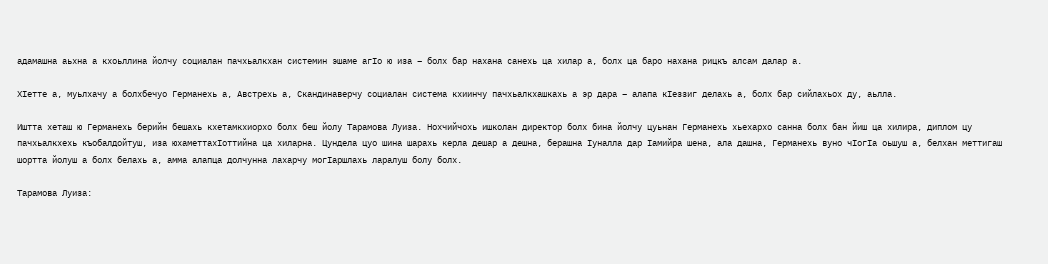адамашна аьхна а кхоьллина йолчу социалан пачхьалкхан системин эшаме агIо ю иза – болх бар нахана санехь ца хилар а, болх ца баро нахана рицкъ алсам далар а.

ХIетте а, муьлхачу а болхбечуо Германехь а, Австрехь а, Скандинаверчу социалан система кхиинчу пачхьалкхашкахь а эр дара – алапа кIеззиг делахь а, болх бар сийлахьох ду, аьлла.

Иштта хеташ ю Германехь берийн бешахь кхетамкхиорхо болх беш йолу Тарамова Луиза. Нохчийчохь ишколан директор болх бина йолчу цуьнан Германехь хьехархо санна болх бан йиш ца хилира, диплом цу пачхьалкхехь къобалдойтуш, иза юхаметтахIоттийна ца хиларна. Цундела цуо шина шарахь керла дешар а дешна, берашна Iуналла дар Iамийра шена, ала дашна, Германехь вуно чIогIа оьшуш а, белхан меттигаш шортта йолуш а болх белахь а, амма алапца долчунна лахарчу могIаршлахь ларалуш болу болх.

Тарамова Луиза: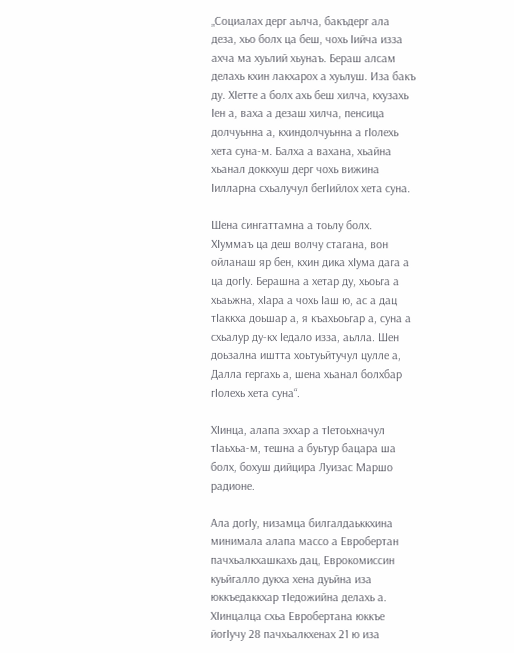„Социалах дерг аьлча, бакъдерг ала деза, хьо болх ца беш, чохь Iийча изза ахча ма хуьлий хьунаъ. Бераш алсам делахь кхин лакхарох а хуьлуш. Иза бакъ ду. ХIетте а болх ахь беш хилча, кхузахь Iен а, ваха а дезаш хилча, пенсица долчуьнна а, кхиндолчуьнна а гIолехь хета суна-м. Балха а вахана, хьайна хьанал доккхуш дерг чохь вижина Iилларна схьалучул бегIийлох хета суна.

Шена сингаттамна а тоьлу болх. ХIуммаъ ца деш волчу стагана, вон ойланаш яр бен, кхин дика хIума дага а ца догIу. Берашна а хетар ду, хьоьга а хьаьжна, хIара а чохь Iаш ю, ас а дац тIаккха доьшар а, я къахьоьгар а, суна а схьалур ду-кх Iедало изза, аьлла. Шен доьзална иштта хоьтуьйтучул цулле а, Далла гергахь а, шена хьанал болхбар гIолехь хета суна“.

ХIинца, алапа эххар а тIетоьхначул тIаьхьа-м, тешна а буьтур бацара ша болх, бохуш дийцира Луизас Маршо радионе.

Ала догIу, низамца билгалдаьккхина минимала алапа массо а Евробертан пачхьалкхашкахь дац, Еврокомиссин куьйгалло дукха хена дуьйна иза юккъедаккхар тIедожийна делахь а. ХIинцалца схьа Евробертана юккъе йогIучу 28 пачхьалкхенах 21 ю иза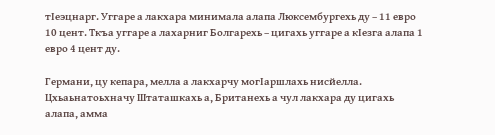тIеэцнарг. Уггаре а лакхара минимала алапа Люксембургехь ду – 11 евро 10 цент. Ткъа уггаре а лахарниг Болгарехь – цигахь уггаре а кIезга алапа 1 евро 4 цент ду.

Германи, цу кепара, мелла а лакхарчу могIаршлахь нисйелла. Цхьаьнатоьхначу Штаташкахь а, Британехь а чул лакхара ду цигахь алапа, амма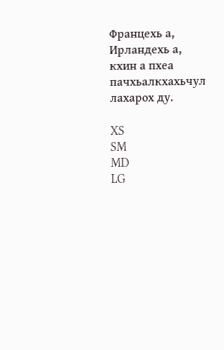Францехь а, Ирландехь а, кхин а пхеа пачхьалкхахьчул лахарох ду.

XS
SM
MD
LG